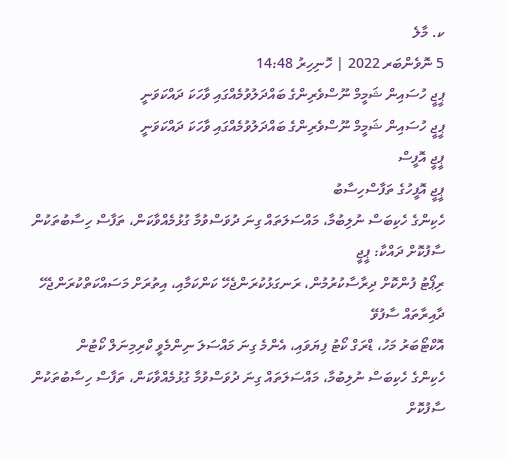ކ. މާލެ
5 ނޮވެންބަރ 2022 | ހޮނިހިރު 14:48
ޕީޖީ ހުސައިން ޝަމީމް ނޫސްވެރިންގެ ބައްދަލުވުމެއްގައި ވާހަކަ ދައްކަވަނީ
ޕީޖީ ހުސައިން ޝަމީމް ނޫސްވެރިންގެ ބައްދަލުވުމެއްގައި ވާހަކަ ދައްކަވަނީ
ޕީޖީ އޮފީސް
ޕީޖީ އޮފީހުގެ ތަފާސްހިސާބު
ހެކިންގެ ހެކިބަސް ނުލިބުމާ، މައްސަލަތައް ގިނަ ދުވަސްވުމާ ގުޅުމެއްވާކަން، ތަފާސް ހިސާބުތަކުން ސާފުކޮށް ދައްކާ: ޕީޖީ
ރިޕޯޓު ފުންކޮށް ދިރާސާކުރުމުން، ރަނގަޅުކުރަންޖެހޭ ކަންކަމާއި، އިތުރަށް މަސައްކަތްކުރަންޖެހޭ ދާއިރާތައް ސާފުވޭ
އޮކްޓޯބަރު މަހު، ޑްރަގް ކޯޓު ފިޔަވައި، އެންމެ ގިނަ މައްސަލަ ނިންމެވީ ކްރިމިނަލް ކޯޓުން
ހެކިންގެ ހެކިބަސް ނުލިބުމާ، މައްސަލަތައް ގިނަ ދުވަސްވުމާ ގުޅުމެއްވާކަން، ތަފާސް ހިސާބުތަކުން ސާފުކޮށް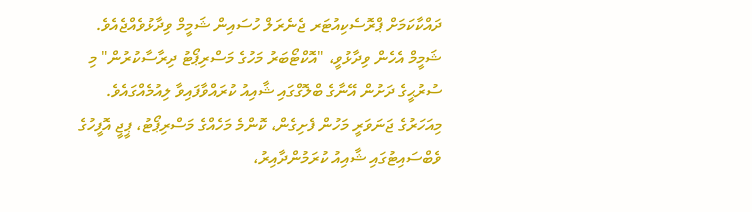ދައްކާކަމަށް ޕްރޮސެކިއުޓަރ ޖެނެރަލް ހުސައިން ޝަމީމް ވިދާޅުވެއްޖެއެވެ.
ޝަމީމް އެހެން ވިދާޅުވީ، "އޮކްޓޯބަރު މަހުގެ މަސްރިޕޯޓު ދިރާސާކުރުން" މި ސުރުޙީގެ ދަށުން އޭނާގެ ބްލޮގްގައި ޝާއިއު ކުރައްވާފައިވާ ލިއުމެއްގައެވެ.
މިއަހަރުގެ ޖަނަވަރީ މަހުން ފެށިގެން، ކޮންމެ މަހެއްގެ މަސްރިޕޯޓު، ޕީޖީ އޮފީހުގެ ވެބްސައިޓުގައި ޝާއިއު ކުރަމުންދާއިރު،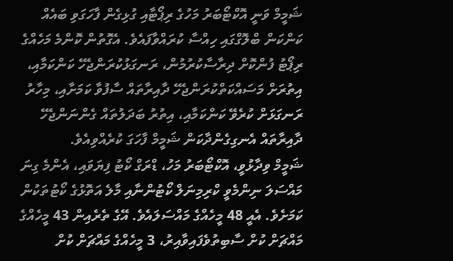ޝަމީމް ވަނީ އޮކްޓޯބަރު މަހުގެ ރިޕޯޓާއި ގުޅިގެން ފާހަގަވި ބައެއް ކަންކަން ބްލޮގްގައި ހިއްސާ ކުރައްވާފައެވެ. އެގޮތުން ކޮންމެ މަހެއްގެ ރިޕޯޓު ފުންކޮށް ދިރާސާކުރުމުން، ރަނގަޅުކުރަންޖެހޭ ކަންކަމާއި، އިތުރަށް މަސައްކަތްކުރަންޖެހޭ ދާއިރާތައް ސާފުވާ ކަމަށާއި، މިހާރު ރަނގަޅަށް ކުރެވޭ ކަންކަމާއި، އިތުރު ބަދަލުތައް ގެންނަންޖެހޭ ދާއިރާތައް އެނގިގެންދާކަން ޝަމީމް ފާހަގަ ކުރެއްވިއެވެ.
ޝަމީމް ވިދާޅުވީ، އޮކްޓޯބަރު މަހު، ޑްރަގް ކޯޓު ފިޔަވައި، އެންމެ ގިނަ މައްސަލަ ނިންމެވީ ކްރިމިނަލް ކޯޓުންނާއި މާލެ އަތޮޅުގެ ކޯޓުތަކުން ކަމަށެވެ. އެއީ 48 މީހެއްގެ މައްސަލައެވެ. އޭގެ ތެރެއިން 43 މީހެއްގެ މައްޗަށް ކުށް ސާބިތުވެފައިވާއިރު، 3 މީހެއްގެ މައްޗަށް ކުށް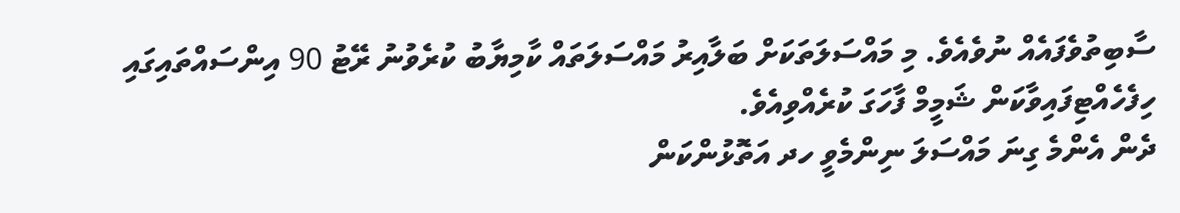ސާބިތުވެފައެއް ނުވެއެވެ. މި މައްސަލަތަކަށް ބަލާއިރު މައްސަލަތައް ކާމިޔާބު ކުރެވުނު ރޭޓު 90 އިންސައްތައިގައި ހިފެހެއްޓިފައިވާކަން ޝަމީމް ފާހަގަ ކުރެއްވިއެވެ.
ދެން އެންމެ ގިނަ މައްސަލަ ނިންމެވީ ހދ އަތޮޅުންކަން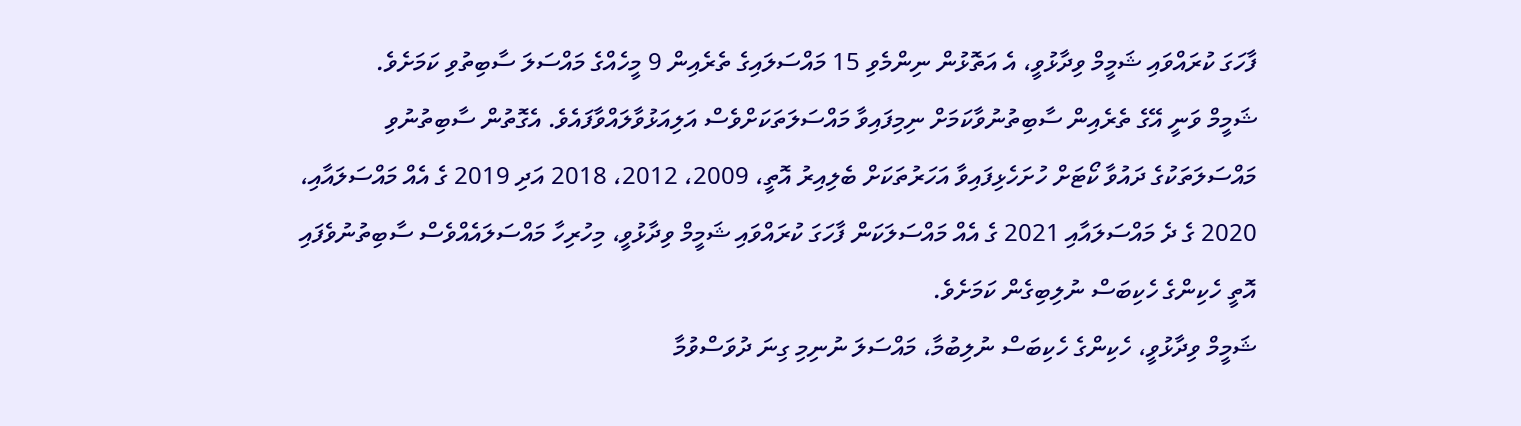ފާހަގަ ކުރައްވައި ޝަމީމް ވިދާޅުވީ، އެ އަތޮޅުން ނިންމެވި 15 މައްސަލައިގެ ތެރެއިން 9 މީހެއްގެ މައްސަލަ ސާބިތުވި ކަމަށެވެ.
ޝަމީމް ވަނީ އޭގެ ތެރެއިން ސާބިތުނުވާކަމަށް ނިމިފައިވާ މައްސަލަތަކަށްވެސް އަލިއަޅުވާލައްވާފައެވެ. އެގޮތުން ސާބިތުނުވި މައްސަލަތަކުގެ ދައުވާ ކޯޓަށް ހުށަހެޅިފައިވާ އަހަރުތަކަށް ބެލިއިރު އޮތީ، 2009، 2012، 2018 އަދި 2019 ގެ އެއް މައްސަލައާއި، 2020 ގެ ދެ މައްސަލައާއި 2021 ގެ އެއް މައްސަލަކަން ފާހަގަ ކުރައްވައި ޝަމީމް ވިދާޅުވީ، މިހުރިހާ މައްސަލައެއްވެސް ސާބިތުނުވެފައި އޮތީ ހެކިންގެ ހެކިބަސް ނުލިބިގެން ކަމަށެވެ.
ޝަމީމް ވިދާޅުވީ، ހެކިންގެ ހެކިބަސް ނުލިބުމާ، މައްސަލަ ނުނިމި ގިނަ ދުވަސްވުމާ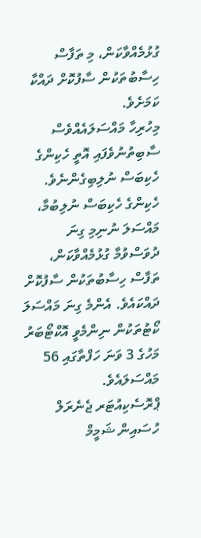ގުޅުމެއްވާކަން، މި ތަފާސް ހިސާބުތަކުން ސާފުކޮށް ދައްކާ ކަމަށެވެ.
މިހުރިހާ މައްސަލައެއްވެސް ސާބިތުނުވެފައި އޮތީ ހެކިންގެ ހެކިބަސް ނުލިބިގެންނެވެ. ހެކިންގެ ހެކިބަސް ނުލިބުމާ، މައްސަލަ ނުނިމި ގިނަ ދުވަސްވުމާ ގުޅުމެއްވާކަން، ތަފާސް ހިސާބުތަކުން ސާފުކޮށް ދައްކައެވެ. އެންމެ ގިނަ މައްސަލަ ކޯޓުތަކުން ނިންމެވީ އޮކްޓޯބަރު މަހުގެ 3 ވަނަ ހަފްތާގައި 56 މައްސަލައެވެ.
ޕްރޮސެކިއުޓަރ ޖެނެރަލް ހުސައިން ޝަމީމް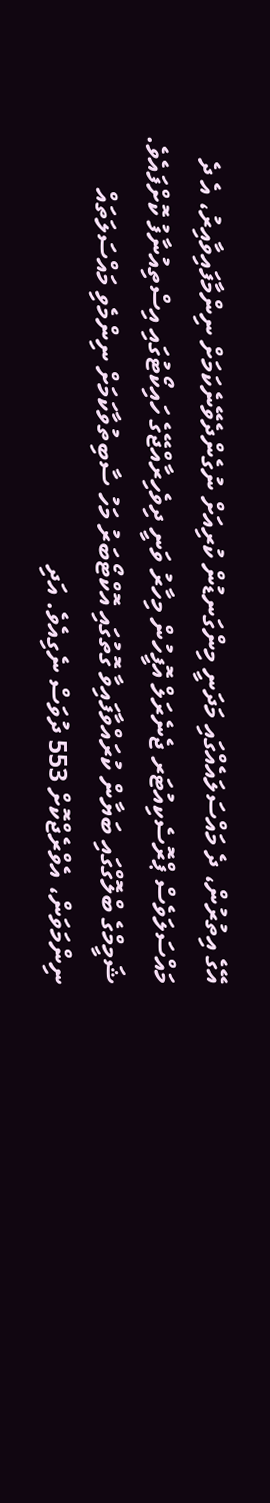އޭގެ އިތުރުން، ދެ މައްސަލައެއްގައި މަދަނީ މިންގަނޑުން ކުރިއަށް ނުގެންދެވޭނެކަމަށް ނިންމާފައިވާއިރު، އެ ދެ މައްސަލަވެސް ޕްރޮސެކިއުޓަރ ޖެނެރަލް އޮފީހުން މިހާރު ވަނީ ދިވެހިރާއްޖޭގެ ހައިކޯޓުގައި އިސްތިއުނާފު ކޮށްފައެވެ.
ޝަމީމްގެ ބްލޮގްގައި ބަޔާން ކުރައްވާފައިވާ ގޮތުގައި އޮކްޓޯބަރު މަހު ސާބިތުވާކަމަށް ނިންމެވި މައްސަލަތައް ނިންމަވަން، އެވްރެޖްކޮށް 553 ދުވަސް ނެގިއެވެ. އަދި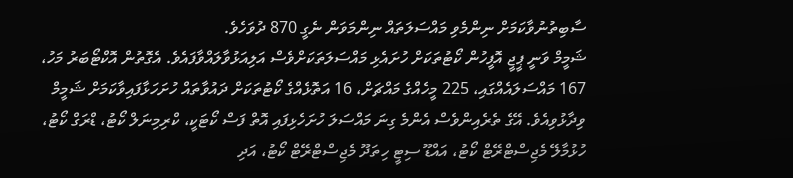ސާބިތުނުވާކަމަށް ނިންމެވި މައްސަލަތައް ނިންމަވަން ނެގީ 870 ދުވަހެވެ.
ޝަމީމް ވަނީ ޕީޖީ އޮފީހުން ކޯޓުތަކަށް ހުށައެޅި މައްސަލަތަކަށްވެސް އަލިއަޅުވާލައްވާފައެވެ. އެގޮތުން އޮކްޓޯބަރު މަހު، 167 މައްސަލައެއްގައި، 225 މީހެއްގެ މައްޗަށް، 16 އަތޮޅެއްގެ ކޯޓުތަކަށް ދައުވާތައް ހުށަހަޅާފައިވާކަމަށް ޝަމީމް ވިދާޅުވިއެވެ. އޭގެ ތެރެއިންވެސް އެންމެ ގިނަ މައްސަލަ ހުށަހެޅިފައި އޮތް ފަސް ކޯޓަކީ، ކްރިމިނަލް ކޯޓު، ޑްރަގް ކޯޓު، ހުޅުމާލޭ މެޖިސްޓްރޭޓް ކޯޓު، އައްޑޫ ސިޓީ ހިތަދޫ މެޖިސްޓްރޭޓް ކޯޓު، އަދި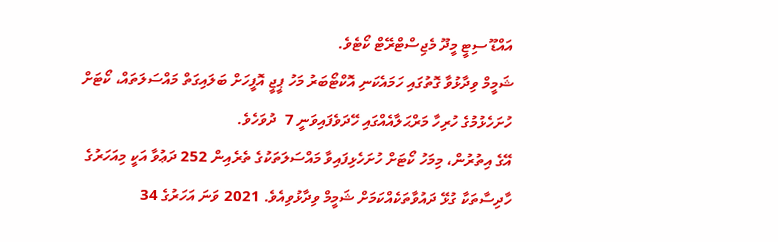އައްޑޫ ސިޓީ މީދޫ މެޖިސްޓްރޭޓް ކޯޓެވެ.
ޝަމީމް ވިދާޅުވާ ގޮތުގައި ހަމައެކަނި އޮކްޓޯބަރު މަހު ޕީޖީ އޮފީހަށް ބަލައިގަތް މައްސަލަތައް، ކޯޓަށް ހުށަހެޅުމުގެ ހުރިހާ މަރްޙަލާއެއްގައި ހޭދަވެފައިވަނީ 7  ދުވަހެވެ.
އޭގެ އިތުރުން، މިމަހު ކޯޓަށް ހުށަހެޅިފައިވާ މައްސަލަތަކުގެ ތެރެއިން 252 ދަޢުވާ އަކީ މިއަހަރުގެ ހާދިސާތަކާ ގުޅޭ ދައުވާތަކެއްކަމަށް ޝަމީމް ވިދާޅުވިއެވެ. 2021 ވަނަ އަހަރުގެ 34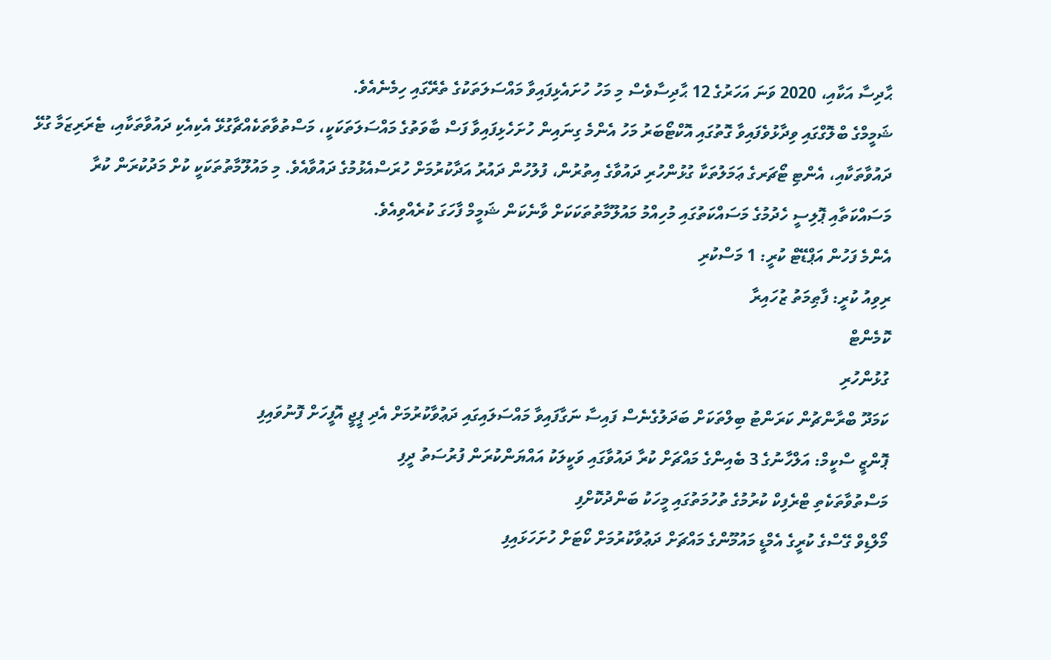ޙާދިސާ އަކާއި، 2020 ވަނަ އަހަރުގެ 12 ޙާދިސާވެސް މި މަހު ހުށައެޅިފައިވާ މައްސަލަތަކުގެ ތެރޭގައި ހިމެނެއެވެ.
ޝަމީމްގެ ބްލޮގްގައި ވިދާޅުވެފައިވާ ގޮތުގައި އޮކްޓޯބަރު މަހު އެންމެ ގިނައިން ހުށަހެޅިފައިވާ ފަސް ބާވަތުގެ މައްސަލަތަކަކީ، މަސްތުވާތަކެއްޗާގުޅޭ އެކިއެކި ދައުވާތަކާއި، ޓެރަރިޒަމާ ގުޅޭ ދައުވާތަކާއި، އެންޓި ޓޯޗަރގެ ޢަމަލުތަކާ ގުޅުންހުރި ދައުވާގެ އިތުރުން، ފުލުހުން ދައުރު އަދާކުރުމަށް ހުރަސްއެޅުމުގެ ދައުވާއެވެ. މި މައުލޫމާތުތަކަކީ ކުށް މަދުކުރަން ކުރާ މަސައްކަތާއި ޕޮލިސީ ހެދުމުގެ މަސައްކަތުގައި މުހިއްމު މައުލޫމާތުތަކަކަށް ވާނެކަން ޝަމީމް ފާހަގަ ކުރެއްވިއެވެ.
އެންމެ ފަހުން އަޕްޑޭޓް ކުރީ: 1 މަސްކުރި
ރިވިއު ކުރީ: ފާޠިމަތު ޒުހައިރާ
ކޮމެންޓް
ގުޅުންހުރި
ކަމަދޫ ބްރާންޗުން ކަރަންޓު ބިލްތަކަށް ބަދަލުގެނެސް ފައިސާ ނަގާފައިވާ މައްސަލައިގައި ދަޢުވާކުރުމަށް އެދި ޕީޖީ އޮފީހަށް ފޮނުވައިފި
ޕޮންޒީ ސްކީމް: އަލްހާނުގެ 3 ބެއިންގެ މައްޗަށް ކުރާ ދައުވާގައި ވަކީލަކު އައްޔަންކުރަން ފުރުސަތު ދީފި
މަސްތުވާތަކެތި ޓްރެފިކް ކުރުމުގެ ތުހުމަތުގައި މީހަކު ބަންދުކޮށްފި
މޯލްޑިވް ގޭސްގެ ކުރީގެ އެމްޑީ މައުމޫންގެ މައްޗަށް ދަޢުވާކުރުމަށް ކޯޓަށް ހުށަހަޅައިފި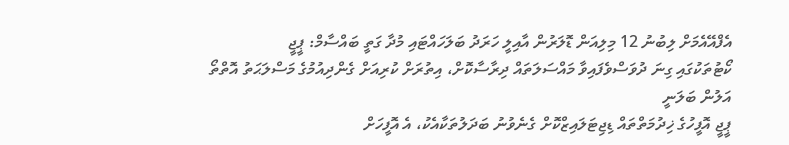އެފްއޭއެމަށް ލިބުނު 12 މިލިއަން ޑޮލަރުން އާއިލީ ހަރަދު ބަލަހައްޓައި މުދާ ގަތީ ބައްސާމް: ޕީޖީ
ކޯޓުތަކުގައި ގިނަ ދުވަސްވެފައިވާ މައްސަލަތައް ދިރާސާކޮށް، އިތުރަށް ކުރިއަށް ގެންދިއުމުގެ މަސްލަޙަތު އޮތްތޯ އަލުން ބަލަނީ
ޕީޖީ އޮފީހުގެ ޚިދުމަތްތައް ޑިޖިޓަލައިޒްކޮށް ގެނެވުނު ބަދަލުތަކާއެކު، އެ އޮފީހަށް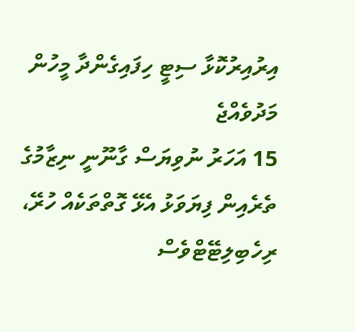އިރުއިރުކޮޅާ ސިޓީ ހިފައިގެންދާ މީހުން މަދުވެއްޖެ
15 އަހަރު ނުވިޔަސް ގާނޫނީ ނިޒާމުގެ ތެރެއިން ފިޔަވަޅު އެޅޭ ގޮތްތަކެއް ހުރޭ، ރިހެބިލިޓޭޓްވެސް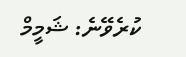ކުރެވޭނެ: ޝަމީމް